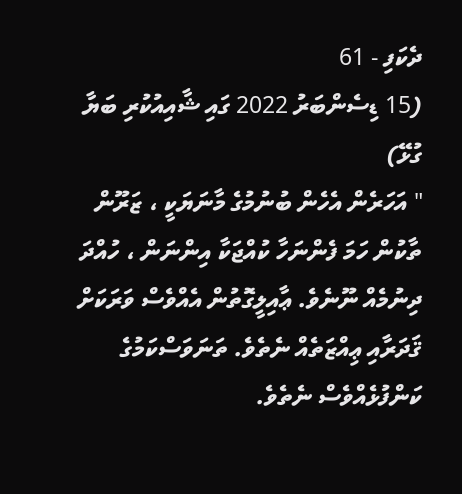ދެކަފި - 61
(15 ޑިސެންބަރު 2022 ގައި ޝާއިއުކުރި ބަޔާ ގުޅޭ)
" އަހަރެން އެހެން ބުނުމުގެ މާނަޔަކީ ، ޒަރޫން ތާކުން ހަމަ ފެންނަހާ ކުއްޖަކާ އިންނަން ، ހުއްދަ ދިނުމެއް ނޫނެވެ. ޢާއިލީގޮތުން އެއްވެސް ވަރަކަށް ޤަދަރާއި ޢިއްޒަތެއް ނެތެވެ. ތަނަވަސްކަމުގެ ކަންފުޅެއްވެސް ނެތެވެ.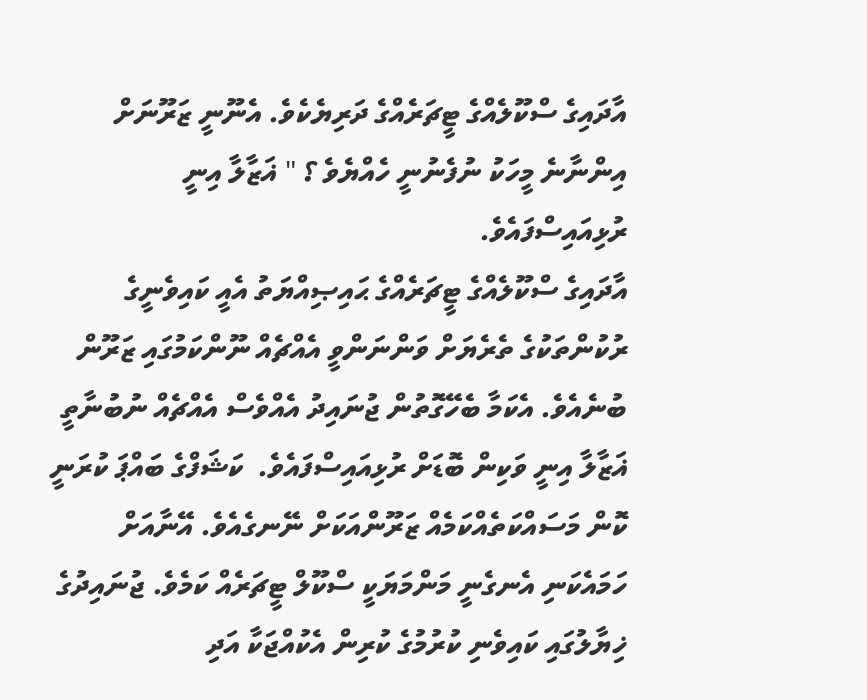އާދައިގެ ސްކޫލެއްގެ ޓީޗަރެއްގެ ދަރިޔެކެވެ. އެނޫނީ ޒަރޫނަށް އިންނާނެ މީހަކު ނުފެނުނީ ހެއްޔެވެ ؟ " ޣަޒާލާ އިނީ ރުޅިއައިސްފައެވެ.
އާދައިގެ ސްކޫލެއްގެ ޓީޗަރެއްގެ ޙައިޞިއްޔަތު އެއީ ކައިވެނީގެ ރުކުންތަކުގެ ތެރެޔަށް ވަންނަންވީ އެއްޗެއް ނޫންކަމުގައި ޒަރޫން ބުނެއެވެ. އެކަމާ ބެހޭގޮތުން ޖުނައިދު އެއްވެސް އެއްޗެއް ނުބުނާތީ ޣަޒާލާ އިނީ ވަކިން ބޮޑަށް ރުޅިއައިސްފައެވެ.  ކަޝަފްގެ ބައްޕަ ކުރަނީ ކޮން މަސައްކަތެއްކަމެއް ޒަރޫންއަކަށް ނޭނގެއެވެ. އޭނާއަށް ހަމައެކަނި އެނގެނީ މަންމަޔަކީ ސްކޫލް ޓީޗަރެއް ކަމެވެ. ޖުނައިދުގެ ޚިޔާލުގައި ކައިވެނި ކުރުމުގެ ކުރިން އެކުއްޖަކާ އަދި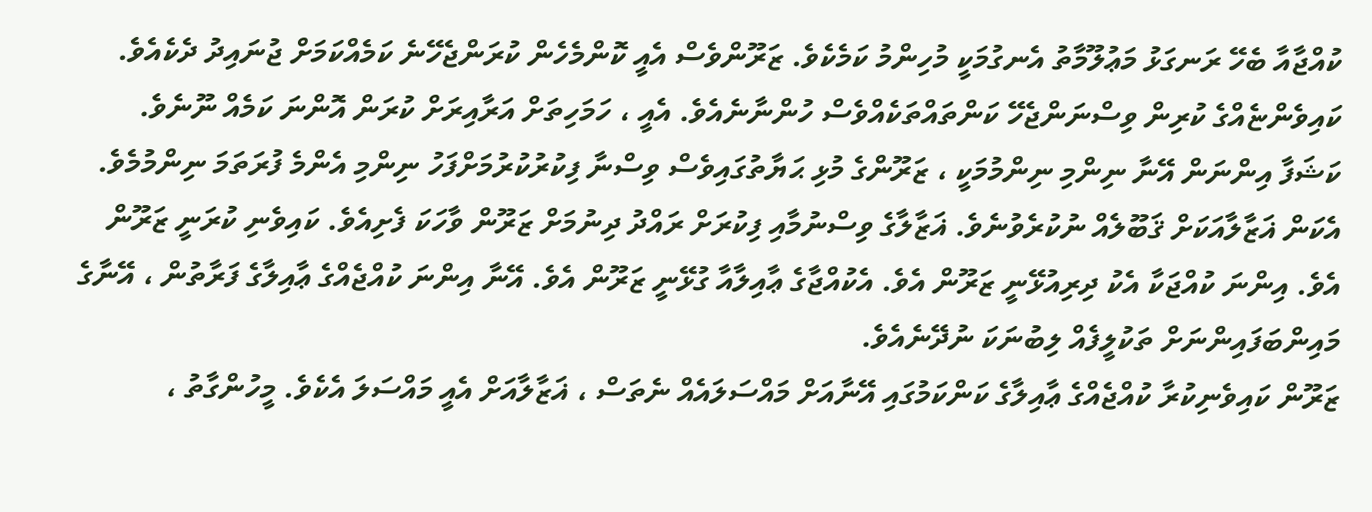ކުއްޖާއާ ބެހޭ ރަނގަޅު މަޢުލޫމާތު އެނގުމަކީ މުހިންމު ކަމެކެވެ. ޒަރޫންވެސް އެއީ ކޮންމެހެން ކުރަންޖެހޭނެ ކަމެއްކަމަށް ޖުނައިދު ދެކެއެވެ. ކައިވެންޏެއްގެ ކުރިން ވިސްނަންޖެހޭ ކަންތައްތަކެއްވެސް ހުންނާނެއެވެ. އެއީ ، ހަމަހިތަށް އަރާއިރަށް ކުރަން އޮންނަ ކަމެއް ނޫނެވެ.
ކަޝަފާ އިންނަން އޭނާ ނިންމި ނިންމުމަކީ ، ޒަރޫންގެ މުޅި ޙަޔާތުގައިވެސް ވިސްނާ ފިކުރުކުރުމަށްފަހު ނިންމި އެންމެ ފުރަތަމަ ނިންމުމެވެ. އެކަން ޣަޒާލާއަކަށް ޤަބޫލެއް ނުކުރެވުނެވެ. ޣަޒާލާގެ ވިސްނުމާއި ފިކުރަށް ރައްދު ދިނުމަށް ޒަރޫން ވާހަކަ ފެށިއެވެ. ކައިވެނި ކުރަނީ ޒަރޫން އެވެ. އިންނަ ކުއްޖަކާ އެކު ދިރިއުޅޭނީ ޒަރޫން އެވެ. އެކުއްޖާގެ ޢާއިލާއާ ގުޅޭނީ ޒަރޫން އެވެ. އޭނާ އިންނަ ކުއްޖެއްގެ ޢާއިލާގެ ފަރާތުން ، އޭނާގެ މައިންބަފައިންނަށް ތަކުލީފެއް ލިބުނަކަ ނުދޭނެއެވެ.
ޒަރޫން ކައިވެނިކުރާ ކުއްޖެއްގެ ޢާއިލާގެ ކަންކަމުގައި އޭނާއަށް މައްސަލައެއް ނެތަސް ، ޣަޒާލާއަށް އެއީ މައްސަލަ އެކެވެ. މީހުންގާތު ،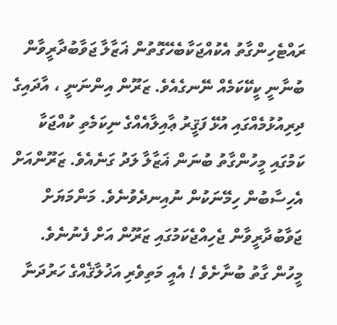ރައްޓެހިންގާތު އެކުއްޖަކާބެހޭގޮތުން ޣަޒާލާ ޖަވާބުދާރީވާން ބުނާނީ ކީކޭކަމެއް ނޭނގެއެވެ. ޒަރޫން އިންނަނީ ، އާދައިގެ ދިރިއުޅުމެއްގައި އުޅޭ ފަޤީރު ޢާއިލާއެއްގެ ނިކަމެތި ކުއްޖަކާ ކަމުގައި މީހުންގާތު ބުނަން ޣަޒާލާ ލަދު ގަނެއެވެ. ޒަރޫންއަށް އެހިސާބުން ހިމޭނަކުން ނުއިނދެވުނެވެ. މަންމަޔަށް ޖަވާބުދާރީވާން ޖެހިއްޖެކަމުގައި ޒަރޫން އަށް ފެނުނެވެ.
މީހުން ގާތު ބުނާށެވެ ! އެއީ މަތިވެރި އަޚުލާޤެއްގެ ހަރުދަނާ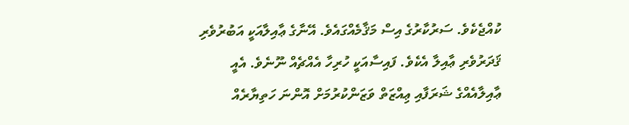ކުއްޖެކެވެ. ސަރުކާރުގެ އިސް މަޤާމެއްގައެވެ. އޭނާގެ ޢާއިލާއަކީ އަބުރުވެރި ޤަދަރުވެރި ޢާއިލާ އެކެވެ. ފައިސާއަކީ ހުރިހާ އެއްޗެއް ނޫނެވެ. އެއީ ޢާއިލާއެއްގެ ޝަރަފާއި ޢިއްޒަތް ވަޒަންކުރުމަށް އޮންނަ ހަތިޔާރެއް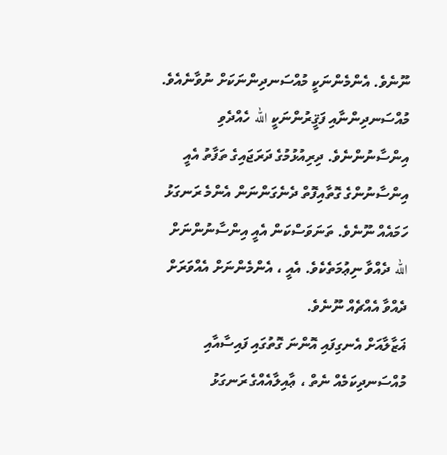ނޫނެވެ. އެންމެންނަކީ މުއްސަނދިންނަކަށް ނުވާނެއެވެ. މުއްސަނދިންނާއި ފަޤީރުންނަކީ الله ހެއްދެވި އިންސާނުންނެވެ. ދިރިއުޅުމުގެ ދަރަޖައިގެ ތަފާތު އެއީ އިންސާނުންގެ ގޮތާއިފޮތް ދެނެގަންނަން އެންމެ ރަނގަޅު ހަމައެއް ނޫނެވެ. ތަނަވަސްކަން އެއީ އިންސާނުންނަށް الله ދެއްވާ ނިޢުމަތެކެވެ. އެއީ ، އެންމެންނަށް އެއްވަރަށް ދެއްވާ އެއްޗެއް ނޫނެވެ.
ޣަޒާލާއަށް އެނގިފައި އޮންނަ ގޮތުގައި ފައިސާއާއި މުއްސަނދިކަމެއް ނެތް ، ޢާއިލާއެއްގެ ރަނގަޅު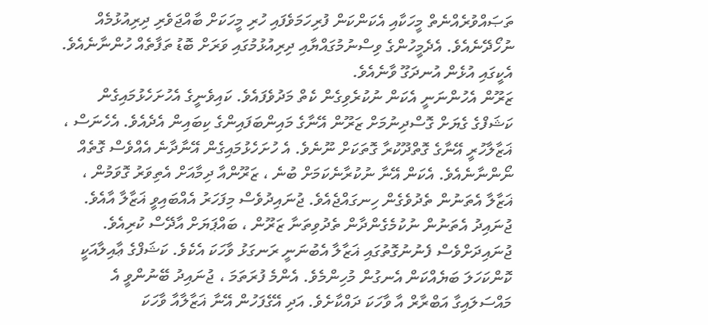ތަޞައްވުރެއްނެތް މީހަކާއި އެކަންކަން ފުރިހަމަވެފައި ހުރި މީހަކަށް ބާއްޖަވެރި ދިރިއުޅުމެއް ނުހޯދޭނެއެވެ. އެދެމީހުންގެ ވިސްނުމުގައްޔާއި ދިރިއުޅުމުގައި ވަރަށް ބޮޑު ތަފާތެއް ހުންނާނެއެވެ. އެކީގައި އުޅެން އުނދަގޫ ވާނެއެވެ.
ޒަރޫން އެހުންނަނީ އެކަން ނުކުރެވިގެން ކެތް މަދުވެފައެވެ. ކައިވެނީގެ އެހުށަހެޅުމައިގެން ކަޝަފްގެ ގެޔަށް ގޮސްދިނުމަށް ޒަރޫން އޭނާގެ މައިންބަފައިންގެ ކިބައިން އެދެއެވެ. އެހެނަސް ، ޣަޒާލާހުރީ އޭނާގެ ގޮތްދޫކުރާ ގޮތަކަށް ނޫނެވެ. އެ ހުށަހެޅުމައިގެން އޭނާދާނެ އެއްވެސް ގޮތެއް ނޯންނާނެއެވެ. އެކަން އޭނާ ނުކުރާނެކަމަށް ބުނެ ، ޒަރޫންއާ ދިމާއަށް އެތިވަރު ގޮވަމުން ، ޣަޒާލާ އެތަނުން ތެދުވެގެން ހިނގައްޖެއެވެ. ޖުނައިދުވެސް މިފަހަރު އެއްބައިވީ ޣަޒާލާ އާއެވެ. ޖުނައިދު އެތަނުން ނުކުމެގެންދާން ތެދުވިތަނާ ޒަރޫން ، ބައްޕަޔަށް އާދޭސް ކުރިއެވެ. ޖުނައިދަށްވެސް ފެނުނުގޮތުގައި ޣަޒާލާ އެބުނަނީ ރަނގަޅު ވާހަކަ އެކެވެ. ކަޝަފްގެ ޢާއިލާއަކީ ކޮންކަހަލަ ބަޔެއްކަން އެނގުން މުހިންމެވެ. އެންމެ ފުރަތަމަ ، ޖުނައިދު ބޭނުންވީ އެ މައްސަލައިގާ އަބްރާރް އާ ވާހަކަ ދައްކާށެވެ. އަދި އޭގެފަހުން އޭނާ ޣަޒާލާއާ ވާހަކަ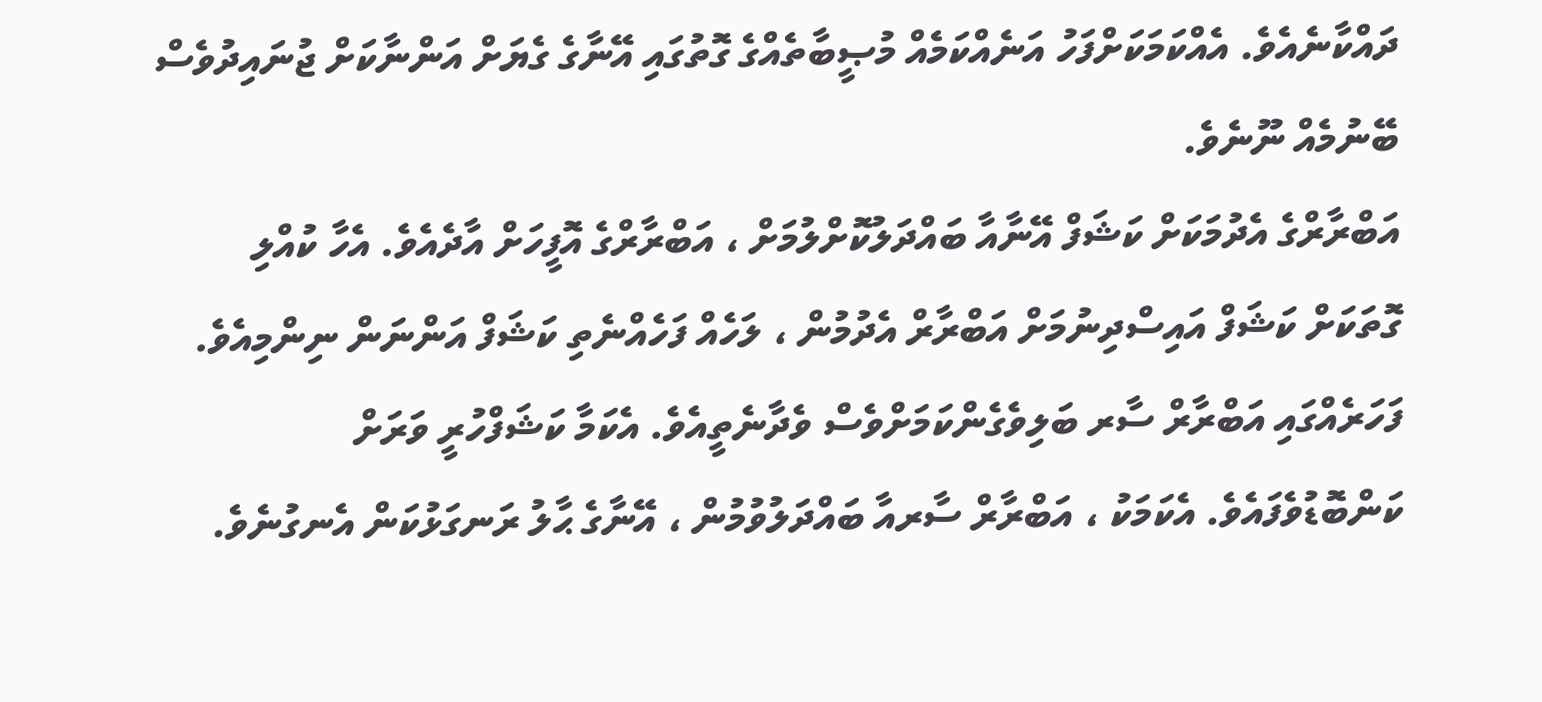ދައްކާނެއެވެ. އެއްކަމަކަށްފަހު އަނެއްކަމެއް މުޞީބާތެއްގެ ގޮތުގައި އޭނާގެ ގެޔަށް އަންނާކަށް ޖުނައިދުވެސް ބޭނުމެއް ނޫނެވެ.
އަބްރާރްގެ އެދުމަކަށް ކަޝަފް އޭނާއާ ބައްދަލުކޮށްލުމަށް ، އަބްރާރްގެ އޮފީހަށް އާދެއެވެ. އެހާ ކުއްލި ގޮތަކަށް ކަޝަފް އައިސްދިނުމަށް އަބްރާރް އެދުމުން ، ލަހެއް ފަހެއްނެތި ކަޝަފް އަންނަން ނިންމިއެވެ. ފަހަރެއްގައި އަބްރާރް ސާރ ބަލިވެގެންކަމަށްވެސް ވެދާނެތީއެވެ. އެކަމާ ކަޝަފްހުރީ ވަރަށް ކަންބޮޑުވެފައެވެ. އެކަމަކު ، އަބްރާރް ސާރއާ ބައްދަލުވުމުން ، އޭނާގެ ޙާލު ރަނގަޅުކަން އެނގުނެވެ.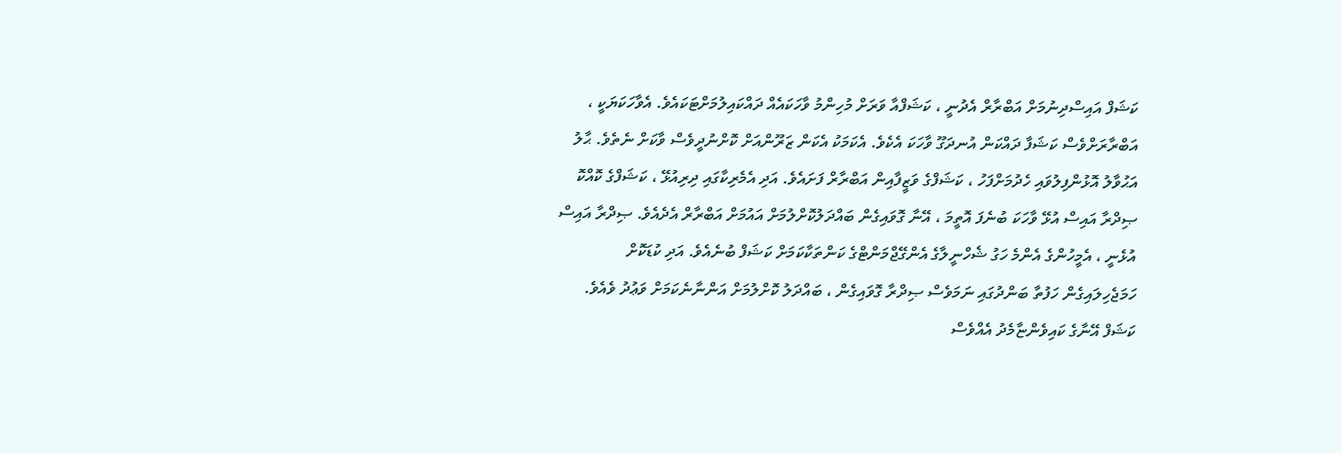ކަޝަފް އައިސްދިނުމަށް އަބްރާރް އެދުނީ ، ކަޝަފްއާ ވަރަށް މުހިންމު ވާހަކައެއް ދައްކައިލުމަށްޓަކައެވެ. އެވާހަކަޔަކީ ، އަބްރާރަށްވެސް ކަޝަފާ ދައްކަން އުނދަގޫ ވާހަކަ އެކެވެ. އެކަމަކު އެކަން ޒަރޫންއަށް ކޮށްނުދީވެސް ވާކަށް ނެތެވެ. ޙާލު އަޙުވާލު އޮޅުންފިލުވައި ހެދުމަށްފަހު ، ކަޝަފްގެ ވަޒީފާއިން އަބްރާރް ފަށައެވެ. އަދި އެމެރިކާގައި ދިރިއުޅޭ ، ކަޝަފްގެ ކޮއްކޮ ޞިދްރާ އައިސް އުޅޭ ވާހަކަ ބުނެފަ އޮތީމަ ، އޭނާ ގޮވައިގެން ބައްދަލުކޮށްލުމަށް އައުމަށް އަބްރާރް އެދެއެވެ. ޞިދްރާ އައިސް އުޅެނީ ، އެމީހުންގެ އެންމެ ހަގު ޝެހްނީލާގެ އެންގޭޖްމަންޓްގެ ކަންތަކާކަމަށް ކަޝަފް ބުނެއެވެ. އަދި ކުޑަކޮށް ހަމަޖެހިލައިގެން ހަފުތާ ބަންދުގައި ނަމަވެސް ޞިދްރާ ގޮވައިގެން ، ބައްދަލު ކޮށްލުމަށް އަންނާނެކަމަށް ވަޢުދު ވެއެވެ.
ކަޝަފް އޭނާގެ ކައިވެންޏާމެދު އެއްވެސް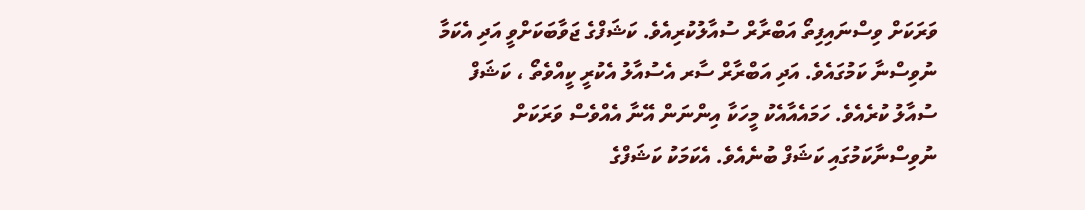ވަރަކަށް ވިސްނައިފިތޯ އަބްރާރް ސުއާލުކުރިއެވެ. ކަޝަފްގެ ޖަވާބަކަށްވީ އަދި އެކަމާ ނުވިސްނާ ކަމުގައެވެ. އަދި އަބްރާރް ސާރ އެސުއާލު އެކުރީ ކީއްވެތޯ ، ކަޝަފް ސުއާލު ކުރެއެވެ. ހަމައެއާއެކު މީހަކާ އިންނަން އޭނާ އެއްވެސް ވަރަކަށް ނުވިސްނާކަމުގައި ކަޝަފް ބުނެއެވެ. އެކަމަކު ކަޝަފްގެ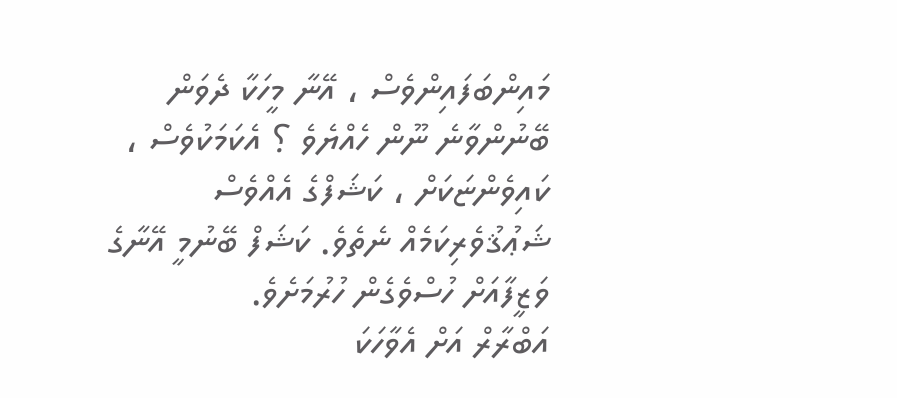މައިންބަފައިންވެސް ، އޭނާ މީހަކާ ދެވަން ބޭނުންވާނެ ނޫން ހެއްޔެވެ ؟ އެކަމަކުވެސް ، ކައިވެންޏަކަށް ، ކަޝަފްގެ އެއްވެސް ޝަޢުޤުވެރިކަމެއް ނެތެވެ. ކަޝަފް ބޭނުމީ އޭނާގެ ވަޒީފާއަށް ހުސްވެގެން ހުރުމަށެވެ.
އަބްރާރް އަށް އެވާހަކަ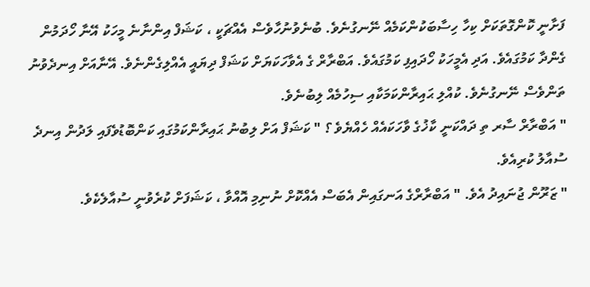ފަށާނީ ކޮންގޮތަކަށް ކިހާ ހިސާބަކުންކަމެއް ނޭނގުނެވެ. ބުނެވުނުހާވެސް އެއްޗަކީ ، ކަޝަފް އިންނާނެ މީހަކު އޭނާ ހޯދަމުން ގެންދާ ކަމުގައެވެ. އަދި އެމީހަކު ހޯދައިފި ކަމުގައެވެ. އަބްރާރް ގެ އެވާހަކަޔަށް ކަޝަފް ދިޔައީ އެއްލިގެންނެވެ. އޭނާއަށް އިނދެވުނު ތަންވެސް ނޭނގުނެވެ. ކުއްލި ޙައިރާންކަމަކާއި ސިހުމެއް ލިބުނެވެ.
" އަބްރާރް ސާރ ތި ދައްކަނީ ކާޚުގެ ވާހަކައެއް ހެއްޔެވެ ؟ " ކަޝަފް އަށް ލިބުނު ޙައިރާންކަމުގައި ކަންބޮޑުވެފައި ލަދުން އިނދެ ސުއާލު ކުރިއެވެ.
" ޒަރޫން ޖުނައިދު އެވެ. " އަބްރާރްގެ އަނގައިން އެބަސް އެއްކޮށް ނުނިމި އޮއްވާ ، ކަޝަފަށް ކުރެވުނީ ސުއާލެކެވެ.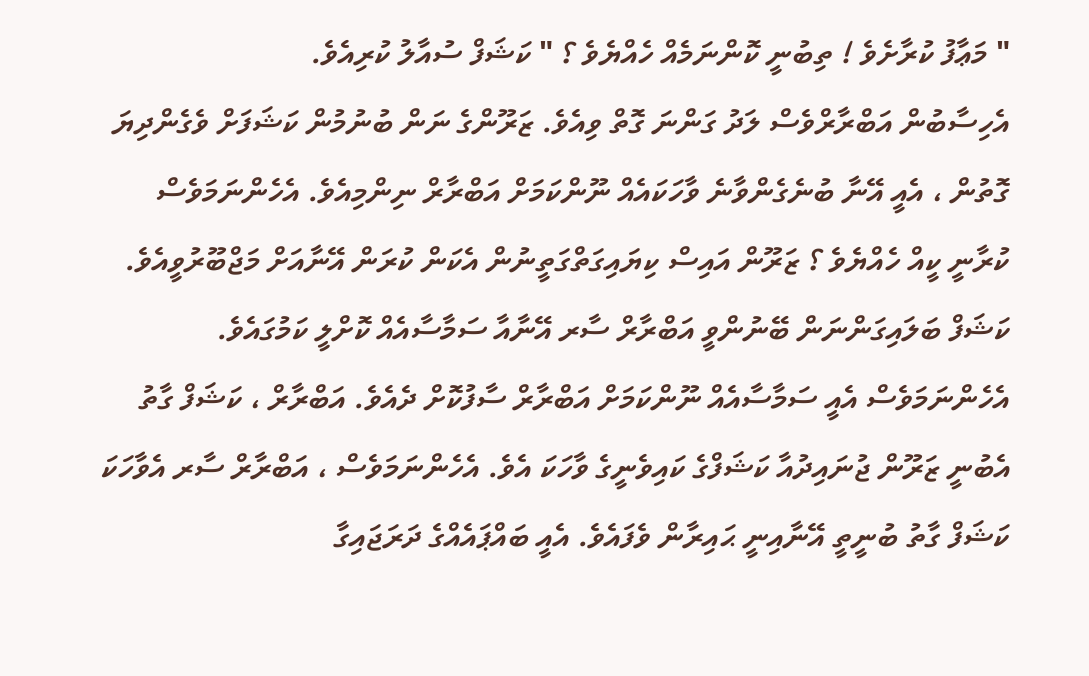" މަޢާފު ކުރާށެވެ ! ތިބުނީ ކޮންނަމެއް ހެއްޔެވެ ؟ " ކަޝަފް ސުއާލު ކުރިއެވެ.
އެހިސާބުން އަބްރާރްވެސް ލަދު ގަންނަ ގޮތް ވިއެވެ. ޒަރޫންގެ ނަން ބުނުމުން ކަޝަފަށް ވެގެންދިޔަ ގޮތުން ، އެއީ އޭނާ ބުނެގެންވާނެ ވާހަކައެއް ނޫންކަމަށް އަބްރާރް ނިންމިއެވެ. އެހެންނަމަވެސް ކުރާނީ ކީއް ހެއްޔެވެ ؟ ޒަރޫން އައިސް ކިޔައިގަތްގަތީނުން އެކަން ކުރަން އޭނާއަށް މަޖްބޫރުވީއެވެ. ކަޝަފް ބަލައިގަންނަން ބޭނުންވީ އަބްރާރް ސާރ އޭނާއާ ސަމާސާއެއް ކޮށްލީ ކަމުގައެވެ. އެހެންނަމަވެސް އެއީ ސަމާސާއެއް ނޫންކަމަށް އަބްރާރް ސާފުކޮށް ދެއެވެ. އަބްރާރް ، ކަޝަފް ގާތު އެބުނީ ޒަރޫން ޖުނައިދުއާ ކަޝަފްގެ ކައިވެނީގެ ވާހަކަ އެވެ. އެހެންނަމަވެސް ، އަބްރާރް ސާރ އެވާހަކަ ކަޝަފް ގާތު ބުނީތީ އޭނާއިނީ ޙައިރާން ވެފައެވެ. އެއީ ބައްޕައެއްގެ ދަރަޖައިގާ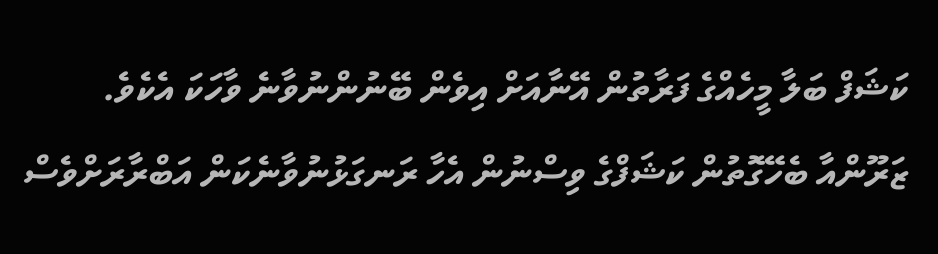ކަޝަފް ބަލާ މީހެއްގެ ފަރާތުން އޭނާއަށް އިވެން ބޭނުންނުވާނެ ވާހަކަ އެކެވެ.
ޒަރޫންއާ ބެހޭގޮތުން ކަޝަފްގެ ވިސްނުން އެހާ ރަނގަޅުނުވާނެކަން އަބްރާރަށްވެސް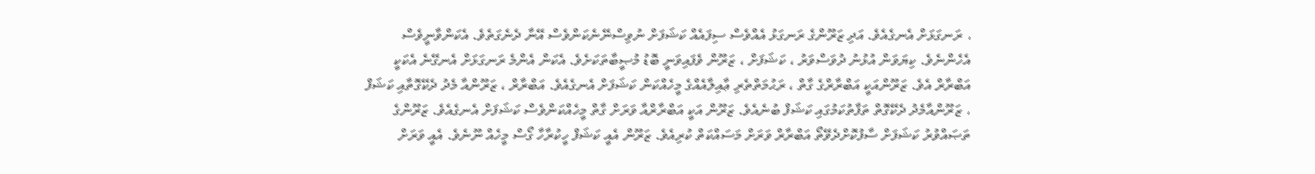، ރަނގަޅަށް އެނގެއެވެ. އަދި ޒަރޫންގެ ރަނގަޅު އެއްވެސް ސިފައެއް ކަޝަފަށް ނުވިސްނޭނެކަންވެސް އޭނާ ދެނެގަތެވެ. އެކަންވާނީވެސް އެހެންނެވެ. ކިޔަވަން އުޅުނު ދުވަސްވަރު ، ކަޝަފަށް ، ޒަރޫން ވެފައިވަނީ ބޮޑު މުޞީބާތަކަށެވެ. އެކަން އެންމެ ރަނގަޅަށް އެނގޭނެ އެކަކީ އަބްރާރް އެވެ. ޒަރޫންއަކީ އަބްރާރްގެ ގާތް ، ރަޙުމަތްތެރި ޢާއިލާއެއްގެ މީހެއްކަން ކަޝަފަށް އެނގެއެވެ. އަބްރާރް ، ޒަރޫންއާ މެދު ދެކޭގޮތާއި ކަޝަފް ، ޒަރޫންއާމެދު ދެކޭގޮތް ތަފާތުކަމުގައި ކަޝަފް ބުނެއެވެ. ޒަރޫން އަކީ އަބްރާރްއާ ވަރަށް ގާތް މީހެއްކަންވެސް ކަޝަފަށް އެނގެއެވެ. ޒަރޫންގެ ތަޞައްވުރު ކަޝަފަށް ސާފުކޮށްދެވޭތޯ އަބްރާރް ވަރަށް މަސައްކަތް ކުރިއެވެ. ޒަރޫން އެއީ ކަޝަފް ހީކުރާހާ ގޯސް މީހެއް ނޫނެވެ. އެއީ ވަރަށް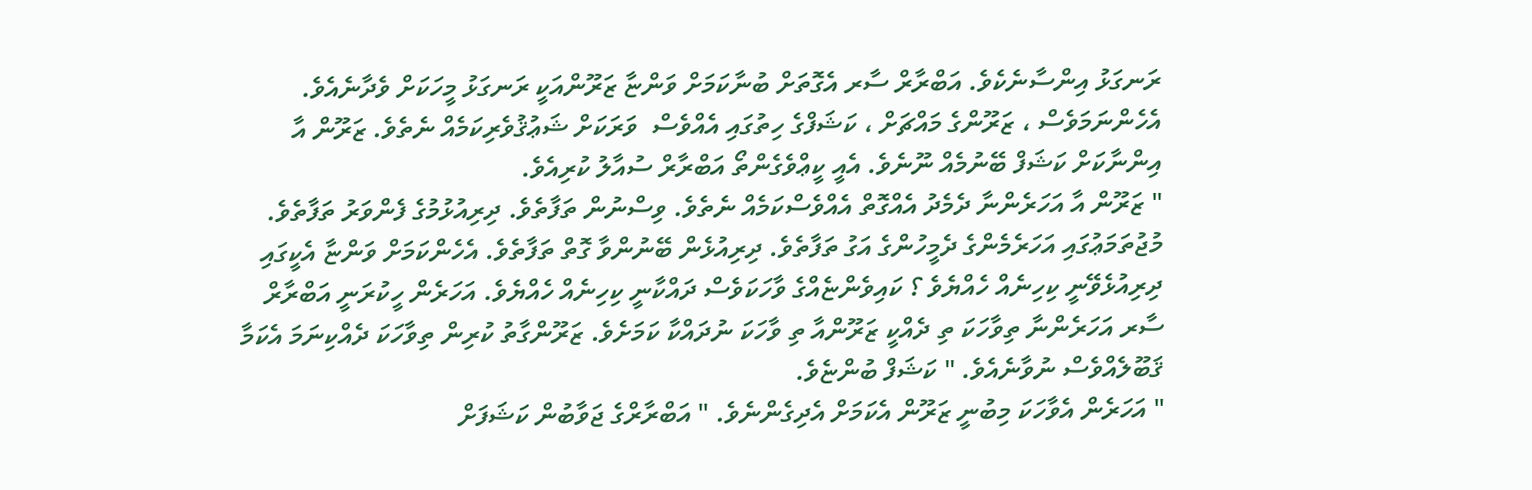ރަނގަޅު އިންސާނެކެވެ. އަބްރާރް ސާރ އެގޮތަށް ބުނާކަމަށް ވަންޏާ ޒަރޫންއަކީ ރަނގަޅު މީހަކަށް ވެދާނެއެވެ. އެހެންނަމަވެސް ، ޒަރޫންގެ މައްޗަށް ، ކަޝަފްގެ ހިތުގައި އެއްވެސް  ވަރަކަށް ޝަޢުޤުވެރިކަމެއް ނެތެވެ. ޒަރޫން އާ އިންނާކަށް ކަޝަފް ބޭނުމެއް ނޫނެވެ. އެއީ ކީޢްވެގެންތޯ އަބްރާރް ސުއާލު ކުރިއެވެ.
" ޒަރޫން އާ އަހަރެންނާ ދެމެދު އެއްގޮތް އެއްވެސްކަމެއް ނެތެވެ. ވިސްނުން ތަފާތެވެ. ދިރިއުޅުމުގެ ފެންވަރު ތަފާތެވެ. މުޖުތަމަޢުގައި އަހަރެމެންގެ ދެމީހުންގެ އަގު ތަފާތެވެ. ދިރިއުޅެން ބޭނުންވާ ގޮތް ތަފާތެވެ. އެހެންކަމަށް ވަންޏާ އެކީގައި ދިރިއުޅެވޭނީ ކިހިނެއް ހެއްޔެވެ ؟ ކައިވެންޏެއްގެ ވާހަކަވެސް ދައްކާނީ ކިހިނެއް ހެއްޔެވެ. އަހަރެން ހީކުރަނީ އަބްރާރް ސާރ އަހަރެންނާ ތިވާހަކަ ތި ދެއްކީ ޒަރޫންއާ ތި ވާހަކަ ނުދައްކާ ކަމަށެވެ. ޒަރޫންގާތު ކުރިން ތިވާހަކަ ދެއްކިނަމަ އެކަމާ ޤަބޫލެއްވެސް ނުވާނެއެވެ. " ކަޝަފް ބުންޏެވެ.
" އަހަރެން އެވާހަކަ މިބުނީ ޒަރޫން އެކަމަށް އެދިގެންނެވެ. " އަބްރާރްގެ ޖަވާބުން ކަޝަފަށް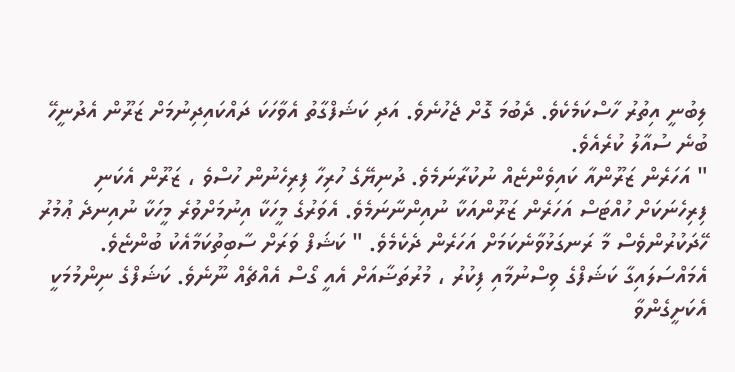ލިބުނީ އިތުރު ހާސްކަމެކެވެ. ދެބުމަ ގޮށް ޖެހުނެވެ. އަދި ކަޝަފްގާތު އެވާހަކަ ދައްކައިދިނުމަށް ޒަރޫން އެދުނީހޭ ބުނެ ސުއާލު ކުރެއެވެ.
" އަހަރެން ޒަރޫންއާ ކައިވެންޏެއް ނުކުރާނަމެވެ. ދުނިޔޭގެ ހުރިހާ ފިރިހެނުން ހުސްވެ ، ޒަރޫން އެކަނި ފިރިހެނަކަށް ހުއްޓަސް އަހަރެން ޒަރޫންއަކާ ނުއިންނާނަމެވެ. އެވަރުގެ މީހަކާ އިނުމަށްވުރެ މީހަކާ ނުއިނދެ ޢުމުރު ހޭދަކުރުންވެސް މާ ރަނގަޅުވާނެކަމަށް އަހަރެން ދެކެމެވެ. " ކަޝަފް ވަރަށް ސާބިތުކަމާއެކު ބުންޏެވެ.
އެމައްސަލައިގާ ކަޝަފްގެ ވިސްނުމާއި ފިކުރު ، މުރުތަޟާއަށް އެއީ ގޯސް އެއްޗެއް ނޫނެވެ. ކަޝަފްގެ ނިންމުމަކީ އެކަށީގެންވާ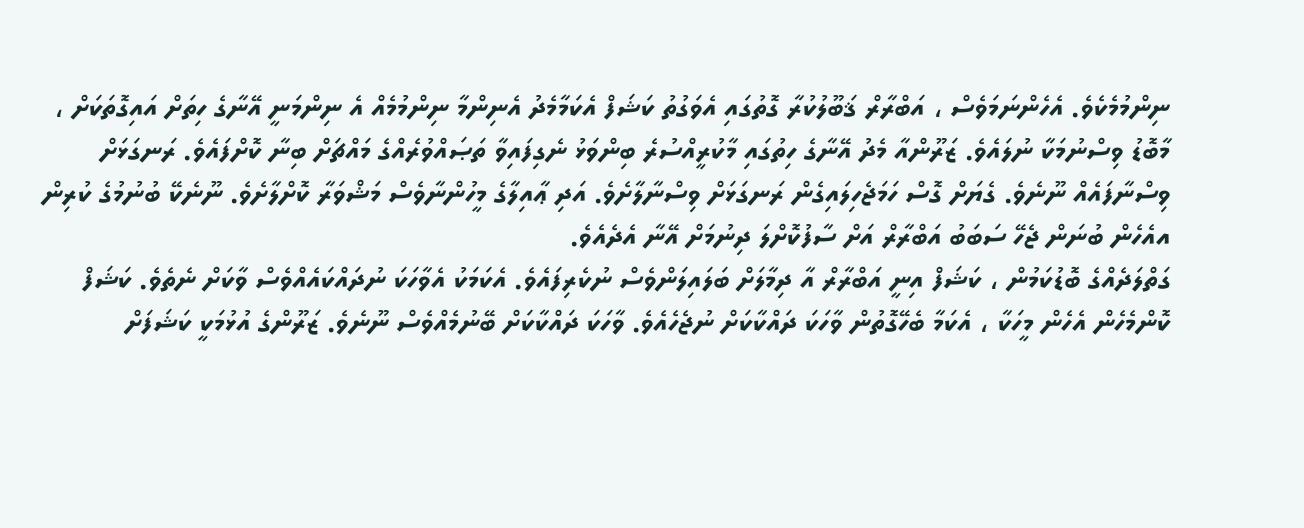ނިންމުމެކެވެ. އެހެންނަމަވެސް ، އަބްރާރް ޤަބޫލުކުރާ ގޮތުގައި އެވަގުތު ކަޝަފް އެކަމާމެދު އެނިންމާ ނިންމުމެއް އެ ނިންމަނީ އޭނާގެ ހިތަށް އައިގޮތަކަށް ، މާބޮޑު ވިސްނުމަކާ ނުލައެވެ. ޒަރޫންއާ މެދު އޭނާގެ ހިތުގައި މާކުރީއްސުރެ ބިންވަޅު ނެގިފައިވާ ތަޞައްވުރެއްގެ މައްޗަށް ބިނާ ކޮށްފައެވެ. ރަނގަޅަށް ވިސްނާފައެއް ނޫނެވެ. ގެޔަށް ގޮސް ހަމަޖެހިލައިގެން ރަނގަޅަށް ވިސްނާލާށެވެ. އަދި ޢާއިލާގެ މީހުންނާވެސް މަޝްވަރާ ކޮށްލާށެވެ. ނޫނެކޭ ބުނުމުގެ ކުރިން އއެހެން ބުނަން ޖެހޭ ސަބަބު އަބްރާރް އަށް ސާފުކޮށްލަ ދިނުމަށް އޭނާ އެދެއެވެ.
ގަތްލަދެއްގެ ބޮޑުކަމުން ، ކަޝަފް އިނީ އަބްރާރް އާ ދިމާލަށް ބަލައިލަންވެސް ނުކެރިފައެވެ. އެކަމަކު އެވާހަކަ ނުދައްކައެއްވެސް ވާކަށް ނެތެވެ. ކަޝަފް ކޮންމެހެން އެހެން މީހަކާ ، އެކަމާ ބެހޭގޮތުން ވާހަކަ ދައްކާކަށް ނުޖެހެއެވެ. ވާހަކަ ދައްކާކަށް ބޭނުމެއްވެސް ނޫނެވެ. ޒަރޫންގެ އުޅުމަކީ ކަޝަފަށް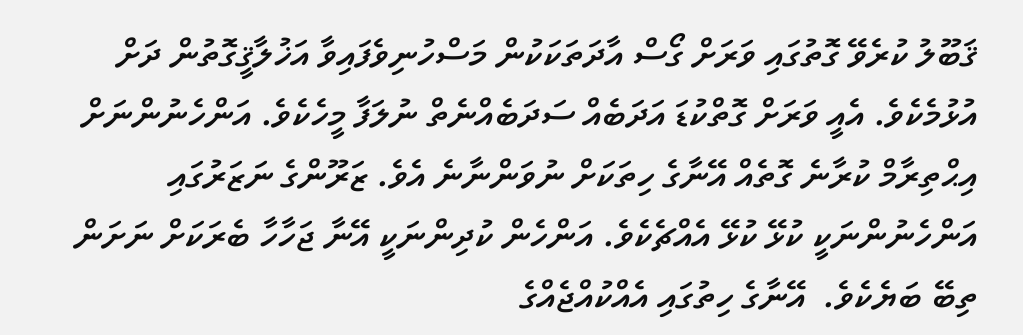ޤަބޫލު ކުރެވޭ ގޮތުގައި ވަރަށް ގޯސް އާދަތަކަކުން މަސްހުނިވެފައިވާ އަޚުލާޤީގޮތުން ދަށް އުޅުމެކެވެ. އެއީ ވަރަށް ގޮތްކުޑަ އަދަބެއް ސަދަބެއްނެތް ނުލަފާ މީހެކެވެ. އަންހެނުންނަށް އިޙްތިރާމް ކުރާނެ ގޮތެއް އޭނާގެ ހިތަކަށް ނުވަންނާނެ އެވެ. ޒަރޫންގެ ނަޒަރުގައި އަންހެނުންނަކީ ކުޅޭ ކުޅޭ އެއްޗެކެވެ. އަންހެން ކުދިންނަކީ އޭނާ ޖަހާހާ ބެރަކަށް ނަށަން ތިބޭ ބަޔެކެވެ.  އޭނާގެ ހިތުގައި އެއްކުއްޖެއްގެ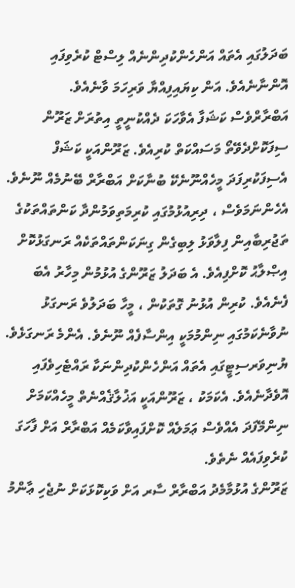ބަދަލުގައި އެތައް އަންހެންކުދިންނެއް ލިސްޓް ކުރެވިފައި އޮންނާނެއެވެ. އަން ކިޔައިފިއްޔާ ވަރިހަމަ ވާނެއެވެ.
އަބްރާރްވެސް ކަޝަފާ އެވާހަކަ ދެއްކުނީތީ އިތުރަށް ޒަރޫން ސިފަކޮށްދެވޭތޯ މަސައްކަތް ކުރިއެވެ. ޒަރޫންއަކީ ކަޝަފް އެސިފަކުރިފަދަ މީހެއްނޫނެކޭ ބުނާކަށް އަބްރާރް ބޭނުމެއް ނޫނެވެ. އެހެންނަމަވެސް ، ދިރިއުޅުމުގައި ކުރިމަތިވަމުންދާ ކަންތައްތަކުގެ ތަޖުރިބާއިން ފިލާވަޅު ލިބިގެން ގިނަކަންތައްތަކެއް ރަނގަޅުކޮށް އިޞްލާޙު ކޮށްފިއެވެ. އެ ބަދަލު ޒަރޫންގެ އުޅުމުން މިހާރު އެބަ ފެނެއެވެ. ކުރިން އުޅުނު ގޮތަކުން ، މީހާ ބަދަލުވެ ރަނގަޅު ނުވާނެކަމުގައި ނިންމުމަކީ އިންސާފެއް ނޫނެވެ. އެންމެ ރަނގަޅެވެ. ޔުނިވަރސިޓީގައި އެތައް އަންހެންކުދިންނަކާ ރައްޓެހިވެފައި އޮވެދާނެއެވެ. އެކަމަކު ، ޒަރޫންއަކީ އަޚުލާޤެއްނެތް މީހެއްކަމަށް ނިންމޭފަދަ އެއްވެސް ޢަމަލެއް ކޮށްފައިވާކަމެއް އަބްރާރް އަށް ފާހަގަ ކުރެވިފައެއް ނެތެވެ.
ޒަރޫންގެ އުޅުމާމެދު އަބްރާރް ސާރ އަށް ވަކިކޮޅަކަށް ނުޖެހި ޢާންމު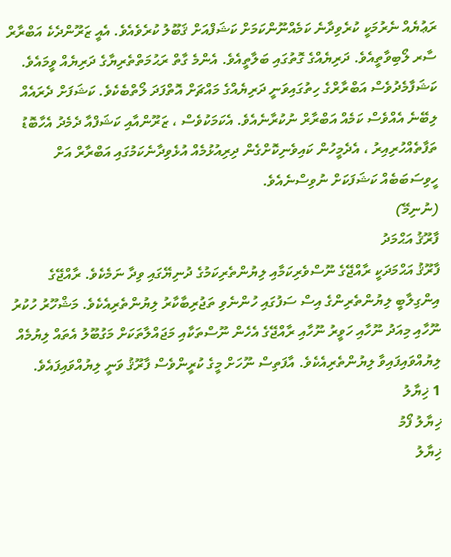ރަޢުޔެއް ނެރުމަކީ ކުރެވިދާނެ ކަމެއްނޫންކަމަށް ކަޝަފްއަށް ޤަބޫލު ކުރެވެއެވެ. އެއީ ޒަރޫންދެކެ އަބްރާރް ސާރ ލޯބިވާތީއެވެ. ދަރިޔެއްގެ ގޮތުގައި ބަލާތީއެވެ. އެންމެ ގާތް ރަޙުމަތްތެރިޔާގެ ދަރިޔެއް ވީމައެވެ. ކަޝަފާމެދުވެސް އަބްރާރްގެ ހިތުގައިވަނީ ދަރިޔެއްގެ މައްޗަށް އޮތްފަދަ ލޯތްބެކެވެ. ކަޝަފަށް ދެރައެއް ލިބޭނެ އެއްވެސް ކަމެއް އަބްރާރް ނުކުރާނެއެވެ. އެކަމަކުވެސް ، ޒަރޫންއާއި ކަޝަފްއާ ދެމެދު އެހާބޮޑު ތަފާތެއްހުރިއިރު ، އެދެމީހުން ކައިވެނިކޮށްގެން ދިރިއުޅުމެއް އުޅެވިދާނެކަމުގައި އަބްރާރް އަށް ހީވިސަބަބެއް ކަޝަފަކަށް ނުވިސްނެއެވެ.
(ނުނިމޭ)
ފާރޫޤު އަޙްމަދު
ފާރޫޤު އަޙްމަދަކީ ރާއްޖޭގެ ނޫސްވެރިކަމާއި ލިޔުންތެރިކަމުގެ ދުނިޔޭގައި ވިދާ ނަމެކެވެ. ރާއްޖޭގެ އިންގިލާބީ ލިޔުންތެރިންގެ އިސް ސަފުގައި ހުންނެވި ތަޖުރިބާކާރު ލިޔުންތެރިއެކެވެ. މަޝްހޫރު ހުކުރު ނޫހާއި މިއަދު ނޫހާއި ހަވީރު ނޫހާއި ރާއްޖޭގެ އެހެން ނޫސްތަކާއި މަޖައްލާތަކަށް މަގުބޫލު އެތައް ލިޔުމެއް ލިޔުއްވައިފައިވާ ލިޔުންތެރިއެކެވެ. އާފަތިސް ނޫހަށް މީގެ ކުރީންވެސް ފާރޫޤު ވަނީ ލިޔުއްވައިފައެވެ.
1 ޚިޔާލު
ޚިޔާލު ފޯމު
ޚިޔާލު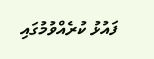ފައުޅު ކުރެއްވުމުގައި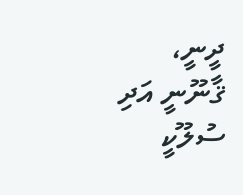ދީނީ، ޤާނޫނީ އަދި ސުލޫކީ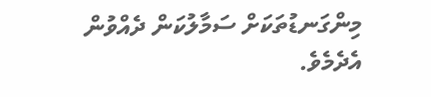މިންގަނޑުތަކަށް ސަމާލުކަން ދެއްވުން އެދެމެވެ.